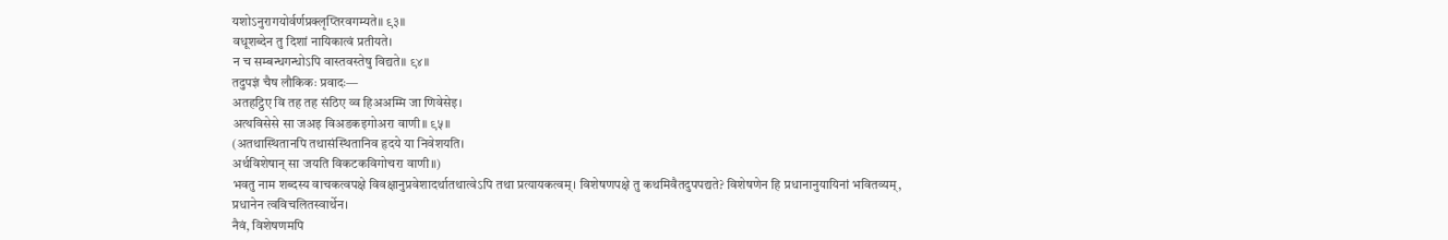यशोऽनुरागयोर्वर्णप्रक्लृप्तिरवगम्यते॥ ९३॥
वधूशब्देन तु दिशां नायिकात्वं प्रतीयते।
न च सम्बन्धगन्धोऽपि वास्तवस्तेषु विद्यते॥ ९४॥
तदुपज्ञं चैष लौकिकः प्रवादः—
अतहट्ठिए वि तह तह संठिए व्व हिअअम्मि जा णिवेसेइ।
अत्थविसेसे सा जअइ विअडकइगोअरा वाणी॥ ९५॥
(अतथास्थितानपि तथासंस्थितानिव हृदये या निवेशयति।
अर्थविशेषान् सा जयति विकटकविगोचरा वाणी॥)
भवतु नाम शब्दस्य वाचकत्वपक्षे विवक्षानुप्रवेशादर्थातथात्वेऽपि तथा प्रत्यायकत्वम्। विशेषणपक्षे तु कथमिवैतदुपपद्यते? विशेषणेन हि प्रधानानुयायिनां भवितव्यम्, प्रधानेन त्वविचलितस्वार्थेन।
नैवं, विशेषणमपि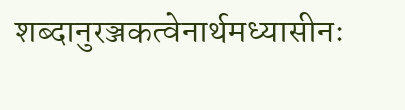शब्दानुरञ्जकत्वेनार्थमध्यासीनः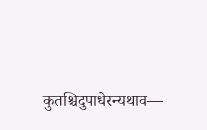कुतश्चिदुपाधेरन्यथाव—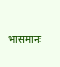भासमानः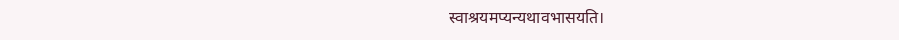स्वाश्रयमप्यन्यथावभासयति।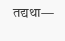तद्यथा—